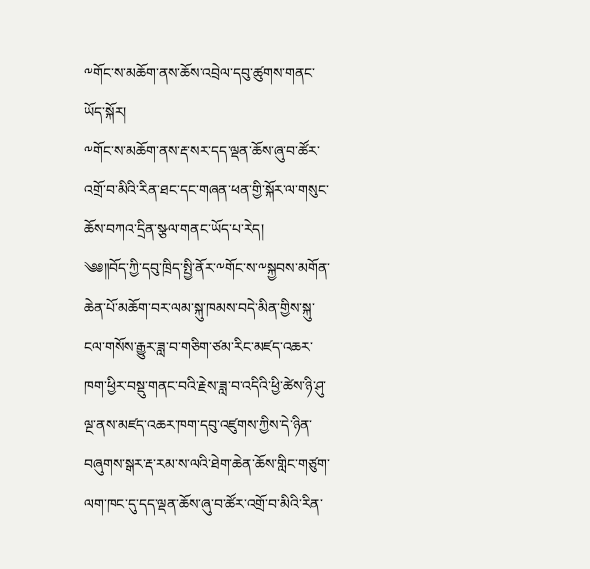༸གོང་ས་མཆོག་ནས་ཆོས་འབྲེལ་དབུ་ཚུགས་གནང་ཡོད་སྐོར།
༸གོང་ས་མཆོག་ནས་རྡ་སར་དད་ལྡན་ཆོས་ཞུ་བ་ཚོར་འགྲོ་བ་མིའི་རིན་ཐང་དང་གཞན་ཕན་གྱི་སྐོར་ལ་གསུང་ཆོས་བཀའ་དྲིན་སྩལ་གནང་ཡོད་པ་རེད།
༄༅༎བོད་ཀྱི་དབུ་ཁྲིད་སྤྱི་ནོར་༸གོང་ས་༸སྐྱབས་མགོན་ཆེན་པོ་མཆོག་བར་ལམ་སྐུ་ཁམས་བདེ་མིན་གྱིས་སྐུ་ངལ་གསོས་རྒྱུར་ཟླ་བ་གཅིག་ཙམ་རིང་མཛད་འཆར་ཁག་ཕྱིར་བསྡུ་གནང་བའི་རྗེས་ཟླ་བ་འདིའི་ཕྱི་ཚེས་ཉི་ཤུ་ལྔ་ནས་མཛད་འཆར་ཁག་དབུ་འཛུགས་ཀྱིས་དེ་ཉིན་བཞུགས་སྒར་རྡ་རམ་ས་ལའི་ཐེག་ཆེན་ཆོས་གླིང་གཙུག་ལག་ཁང་དུ་དད་ལྡན་ཆོས་ཞུ་བ་ཚོར་འགྲོ་བ་མིའི་རིན་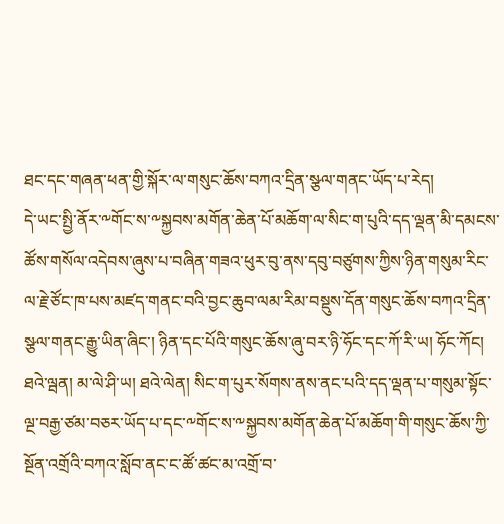ཐང་དང་གཞན་ཕན་གྱི་སྐོར་ལ་གསུང་ཆོས་བཀའ་དྲིན་སྩལ་གནང་ཡོད་པ་རེད།
དེ་ཡང་སྤྱི་ནོར་༸གོང་ས་༸སྐྱབས་མགོན་ཆེན་པོ་མཆོག་ལ་སིང་ག་པུའི་དད་ལྡན་མི་དམངས་ཚོས་གསོལ་འདེབས་ཞུས་པ་བཞིན་གཟའ་ཕུར་བུ་ནས་དབུ་བཙུགས་ཀྱིས་ཉིན་གསུམ་རིང་ལ་རྗེ་ཙོང་ཁ་པས་མཛད་གནང་བའི་བྱང་ཆུབ་ལམ་རིམ་བསྡུས་དོན་གསུང་ཆོས་བཀའ་དྲིན་སྩལ་གནང་རྒྱུ་ཡིན་ཞིང་། ཉིན་དང་པོའི་གསུང་ཆོས་ཞུ་བར་ཉི་ཧོང་དང་ཀོ་རི་ཡ། ཧོང་ཀོང། ཐའེ་ལྦན། མ་ལེ་ཤི་ཡ། ཐའེ་ལེན། སིང་ག་པུར་སོགས་ནས་ནང་པའི་དད་ལྡན་པ་གསུམ་སྟོང་ལྔ་བརྒྱ་ཙམ་བཅར་ཡོད་པ་དང་༸གོང་ས་༸སྐྱབས་མགོན་ཆེན་པོ་མཆོག་གི་གསུང་ཆོས་ཀྱི་སྔོན་འགྲོའི་བཀའ་སློབ་ནང་ང་ཚོ་ཚང་མ་འགྲོ་བ་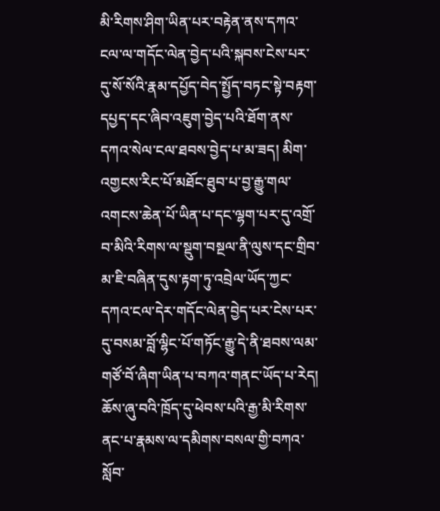མི་རིགས་ཤིག་ཡིན་པར་བརྟེན་ནས་དཀའ་ངལ་ལ་གདོང་ལེན་བྱེད་པའི་སྐབས་ངེས་པར་དུ་སོ་སོའི་རྣམ་དཔྱོད་བེད་སྤྱོད་བཏང་སྟེ་བརྟག་དཔྱད་དང་ཞིབ་འཇུག་བྱེད་པའི་ཐོག་ནས་དཀའ་སེལ་ངལ་ཐབས་བྱེད་པ་མ་ཟད། མིག་འགྱངས་རིང་པོ་མཐོང་ཐུབ་པ་བྱ་རྒྱུ་གལ་འགངས་ཆེན་པོ་ཡིན་པ་དང་ལྷག་པར་དུ་འགྲོ་བ་མིའི་རིགས་ལ་སྡུག་བསྔལ་ནི་ལུས་དང་གྲིབ་མ་ཇི་བཞིན་དུས་རྟག་ཏུ་འབྲེལ་ཡོད་ཀྱང་དཀའ་ངལ་དེར་གདོང་ལེན་བྱེད་པར་ངེས་པར་དུ་བསམ་བློ་ལྷིང་པོ་གཏོང་རྒྱུ་དེ་ནི་ཐབས་ལམ་གཙོ་བོ་ཞིག་ཡིན་པ་བཀའ་གནང་ཡོད་པ་རེད། ཆོས་ཞུ་བའི་ཁྲོད་དུ་ཕེབས་པའི་རྒྱ་མི་རིགས་ནང་པ་རྣམས་ལ་དམིགས་བསལ་གྱི་བཀའ་སློབ་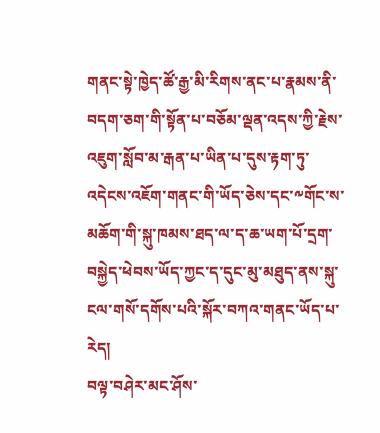གནང་སྟེ་ཁྱེད་ཚོ་རྒྱ་མི་རིགས་ནང་པ་རྣམས་ནི་བདག་ཅག་གི་སྟོན་པ་བཅོམ་ལྡན་འདས་ཀྱི་རྗེས་འཇུག་སློབ་མ་རྒན་པ་ཡིན་པ་དུས་རྟག་ཏུ་འདེངས་འཇོག་གནང་གི་ཡོད་ཅེས་དང་༸གོང་ས་མཆོག་གི་སྐུ་ཁམས་ཐད་ལ་ད་ཆ་ཡག་པོ་དྲག་བསྐྱེད་ཕེབས་ཡོད་ཀྱང་ད་དུང་མུ་མཐུད་ནས་སྐུ་ངལ་གསོ་དགོས་པའི་སྐོར་བཀའ་གནང་ཡོད་པ་རེད།
བལྟ་བཤེར་མང་ཤོས་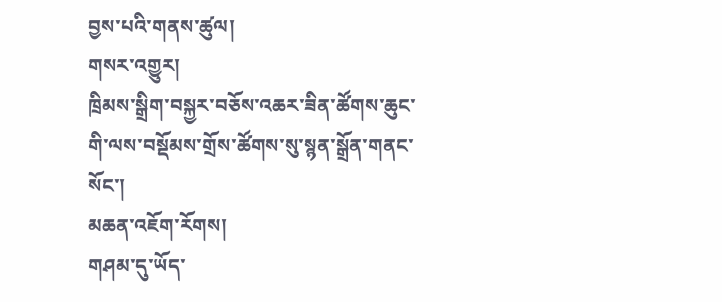བྱས་པའི་གནས་ཚུལ།
གསར་འགྱུར།
ཁྲིམས་སྒྲིག་བསྐྱར་བཅོས་འཆར་ཟིན་ཚོགས་ཆུང་གི་ལས་བསྡོམས་གྲོས་ཚོགས་སུ་སྙན་སྒྲོན་གནང་སོང་།
མཆན་འཇོག་རོགས།
གཤམ་དུ་ཡོད་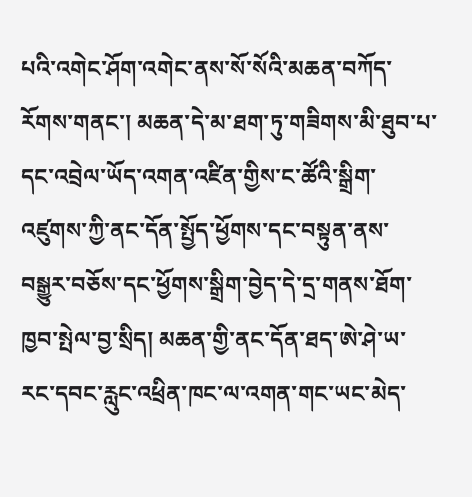པའི་འགེང་ཤོག་འགེང་ནས་སོ་སོའི་མཆན་བཀོད་རོགས་གནང་། མཆན་དེ་མ་ཐག་ཏུ་གཟིགས་མི་ཐུབ་པ་དང་འབྲེལ་ཡོད་འགན་འཛིན་གྱིས་ང་ཚོའི་སྒྲིག་འཛུགས་ཀྱི་ནང་དོན་སྤྱོད་ཕྱོགས་དང་བསྟུན་ནས་བསྒྱུར་བཅོས་དང་ཕྱོགས་སྒྲིག་བྱེད་དེ་དྲ་གནས་ཐོག་ཁྱབ་སྤེལ་བྱ་སྲིད། མཆན་གྱི་ནང་དོན་ཐད་ཨེ་ཤེ་ཡ་རང་དབང་རླུང་འཕྲིན་ཁང་ལ་འགན་གང་ཡང་མེད་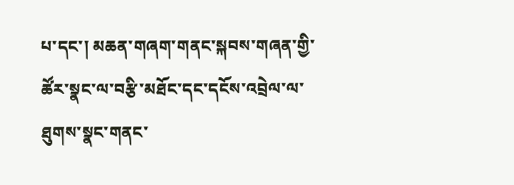པ་དང་། མཆན་གཞག་གནང་སྐབས་གཞན་གྱི་ཚོར་སྣང་ལ་བརྩི་མཐོང་དང་དངོས་འབྲེལ་ལ་ཐུགས་སྣང་གནང་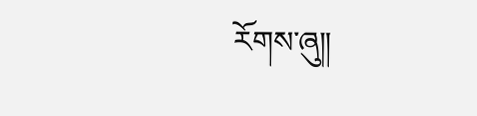རོགས་ཞུ༎